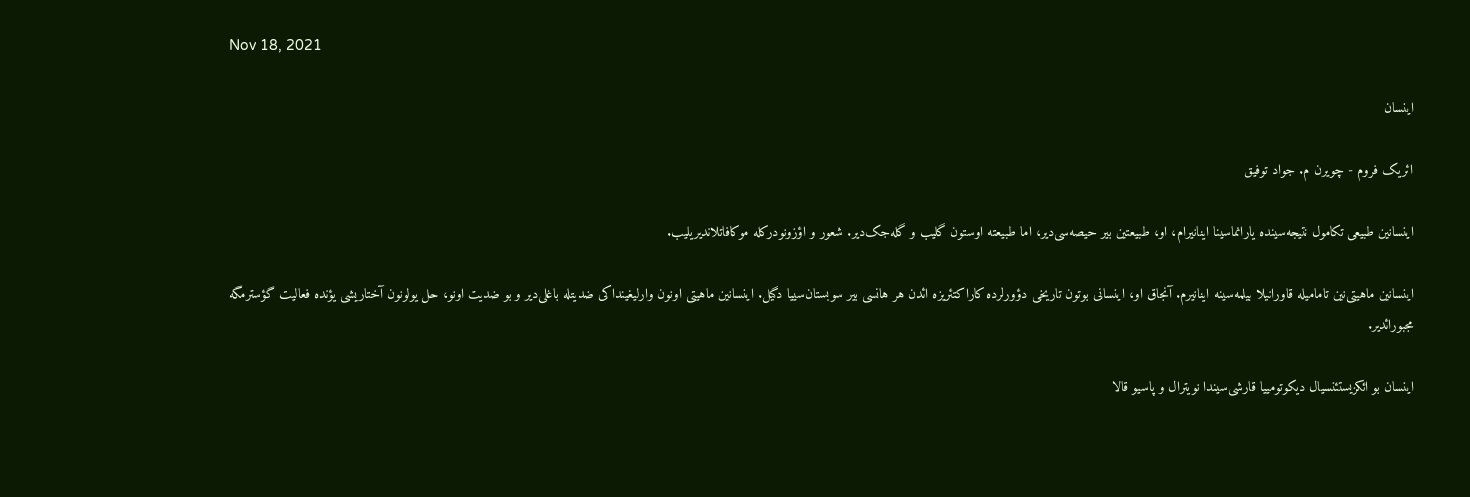Nov 18, 2021

اينسان

ائريک فروم - چویرن م. جواد توفیق

اینسانين طبیعی تکامول نتیجه‌سینده یارانماسينا اينانيرام، او، طبیعتین بیر حیصه‌سی‌دیر، اما طبیعته اوستون گلیب و گله‌جک‌دير. شعور و اؤزونودرکله موکافاتلاندیریلیب.

اینسانین ماهیتی‌نين تامامیله قاورانیلا بيلمه‌سينه اينانيرم. آنجاق او، اینسانی بوتون تاریخی دؤورلرده کاراکتئریزه ائد‌ن هر هانسی بیر سوبستان‌سییا دگيل. اینسانین ماهیتی اونون وارلیغینداکی ضدیتله باغلی‌دیر و بو ضدیت اونو، حل یولونون آختاریشی يؤنده فعالیت گؤسترمگه مجبورائدیر.

اینسان بو ائکزیستئنسیال دیکوتومییا قارشی‌سیندا نویترال و پاسیو قالا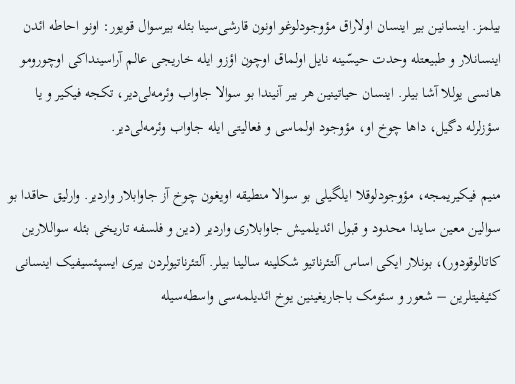بیلمز. اینسانین بیر اینسان اولاراق مؤوجودلوغو اونون قارشی‌سینا بئله بيرسوال قویور: اونو احاطه ائد‌ن اینسانلار و طبیعتله وحدت حيسّینه نایل اولماق اوچون اؤزو ایله خاریجی عالم آراسینداکی اوچورومو هانسی یوللا آشا بيلر. اینسان حیاتینین هر بیر آنیندا بو سوالا جاواب وئرمه‌لی‌دیر، تکجه فیکیر و یا سؤزلرله دگيل، داها چوخ او، مؤوجود اولماسی و فعالیتی ایله جاواب وئرمه‌لی‌‌دير.

منيم فيکيريمجه، مؤوجودلوقلا ايلگيلی بو سوالا منطیقه اویغون چوخ آز جاوابلار واردیر. وارلیق حاقدا بو سوالین معین سایدا محدود و قبول ائدیلمیش جاوابلاری واردير (دین و فلسفه تاریخی بئله سواللارین کاتالوقودور)، بونلار ایکی اساس آلتئرناتیو شکلینه سالینا بیلر. آلتئرناتیولردن بیری ایسپئسیفیک اینسانی کئیفیتلرین – شعور و سئومک باجاریغینین یوخ ائدیلمه‌سی واسطه‌سیله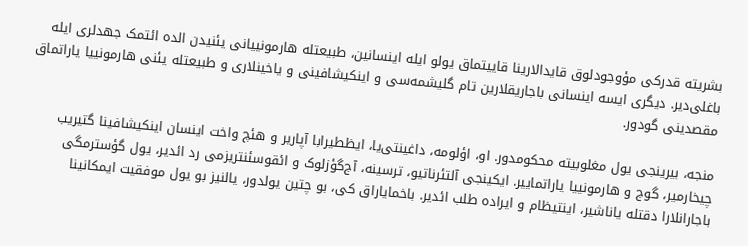بشریته قدرکی مؤوجودلوق قایدالارینا قاییتماق یولو ایله اینسانین، طبیعتله هارمونییانی يئنيدن الده ائتمک جهدلری ایله باغلی‌دیر. دیگری ایسه اینسانی باجاریقلارین تام گليشمه‌سی و اینکیشافینی و یاخینلاری و طبیعتله یئنی هارمونییا یاراتماق مقصدینی گودور.

منجه، بیرینجی یول مغلوبیته محکومدور. او، اؤلومه، داغینتی‌یا، ایظطیرابا آپاریر و هئچ واخت اینسان اینکیشافینا گتیریب چیخارمیر، گوج و هارمونییا یاراتمايیر. ایکینجی آلتئرناتیو، ترسینه، آج‌گؤزلوک و ائقوسئنتریزمی رد ائدیر، یول گؤسترمگی باجارانلارا دقتله یاناشیر، اینتیظام و ایراده طلب ائدیر. باخمایاراق کی، بو چتین یولدور، یالنیز بو يول موفقیت ایمکانینا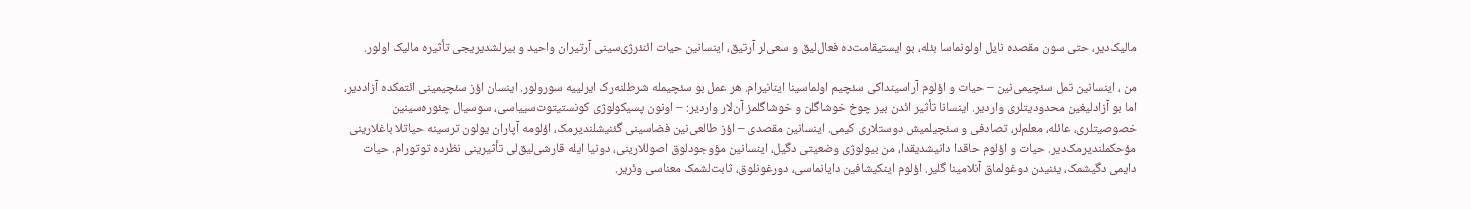مالیک‌دیر، حتی سون مقصده نایل اولونماسا بئله، بو ایستیقامت‌ده فعال‌لیق و سعی‌لر آرتیق، اینسانین حیات ائنئرژی‌سینی آرتیران واحید و بیرلشدیریجی تأثیره مالیک اولور.

من ، اینسانین تمل سئچیمی‌نين – حیات و اؤلوم آراسینداکی سئچیم اولماسينا اينانيرام. هر عمل بو سئچیمله شرطلنه‌رک ایر‌لییه سورولور. اینسان اؤز سئچیمینی ائتمکده آزاددیر، اما بو آزادلیغین محدودیتلری واردير. اینسانا تأثیر ائد‌ن بیر چوخ خوشاگلن و خوشاگلمز آن‌لار واردیر: – اونون پسیکولوژی کونستیتوت‌سییاسی، سوسیال چئوره‌سینین خصوصیتلری، عائله، معلم‌لر، تصادفی و سئچیلمیش دوستلاری کيمی. اینسانین مقصدی – اؤز طالعی‌‌‌نين فضاسينی گئنیشلندیرمک، اؤلومه آپاران یولون ترسینه حیاتلا باغلارینی مؤحکملندیرمک‌دیر. حیات و اؤلوم حاقدا دانیشدیقدا، من بیولوژی وضعیتی دگيل، اینسانین مؤوجودلوق اصوللارینی، دونیا ایله قارشی‌لیق‌لی تأثیرینی نظرده توتورام. حیات دايمی دگیشمک، يئنيدن دوغولماق آنلامینا گلیر. اؤلوم اینکیشافین دايانماسی، دورغونلوق، ثابت‌لشمک معناسی وئریر.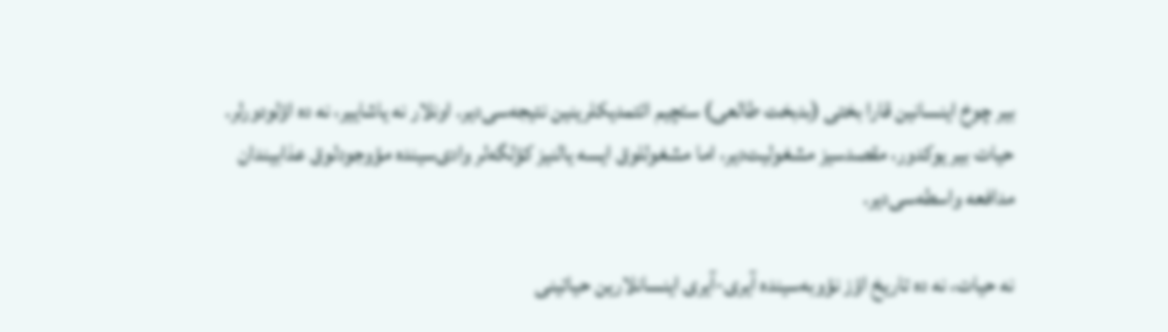بیر چوخ اینسانین قارا بختی (بدبخت طالعی) سئچیم ائتمدیکلرینین نتیجه‌سی‌دیر. اونلار نه یاشاییر، نه ده اؤلودورلر. حیات بیر یوکدور، مقصدسیز مشغولیت‌دیر، اما مشغوللوق ایسه یالنیز کؤلگه‌لر وادی‌سينده مؤوجودلوق عذابیندان مدافعه واسطه‌سی‌دیر.

نه حیات، نه ده تاریخ اؤز نؤوبه‌سینده آیری-آیری اینسانلارین حیاتینی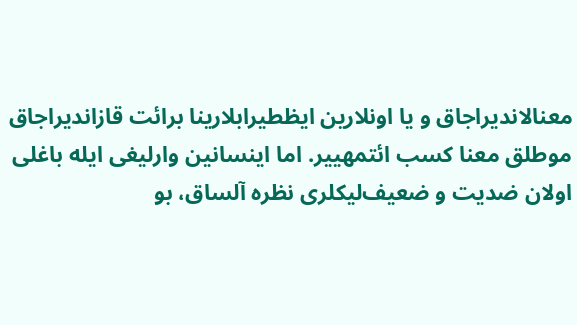معنالاندیراجاق و یا اونلارین ايظطيرابلارینا برائت قازاندیراجاق موطلق معنا کسب ائتمهيیر. اما اینسانین وارلیغی ایله باغلی اولان ضدیت و ضعیف‌لیکلری نظره آلساق، بو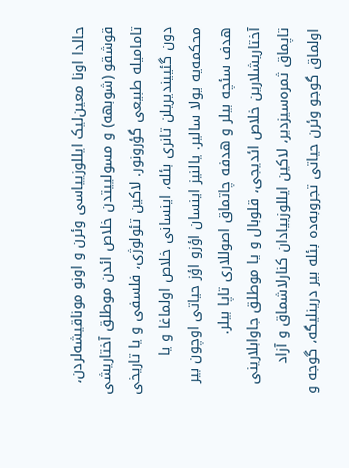حالدا اونا معین‌لیک ایللوزییاسی وئر‌ن و اونو موناقیشه‌لردن، قوشقو (شوبهه) و مسولییتدن خلاص ائد‌ن موطلق آختاریشی تامامیله طبیعی گؤرونور. لاکین تئولوژی، فلسفی و یا تاریخی دون گئیيندیریلن تانری بئله، اینسانی خلاص اولماغا و یا محکمه‌یه یولا سالیر. یالنیز اینسان اؤزو اؤز حیاتی اوچون بیر هدف سئچه بیلر و هدفه چاتماق اصوللاری تاپا بیلر. آختاریشلارین خلاص ائدیجی، قلوبال و یا موطلق جاوابلارینی تاپماق ثمره‌سیزدیر، لاکین ایللوزییادان کنارلاشماق و آزاد اولماق گوجو وئر‌ن حیاتی تجروبه‌ده بئله بیر درینلیگه، گوجه و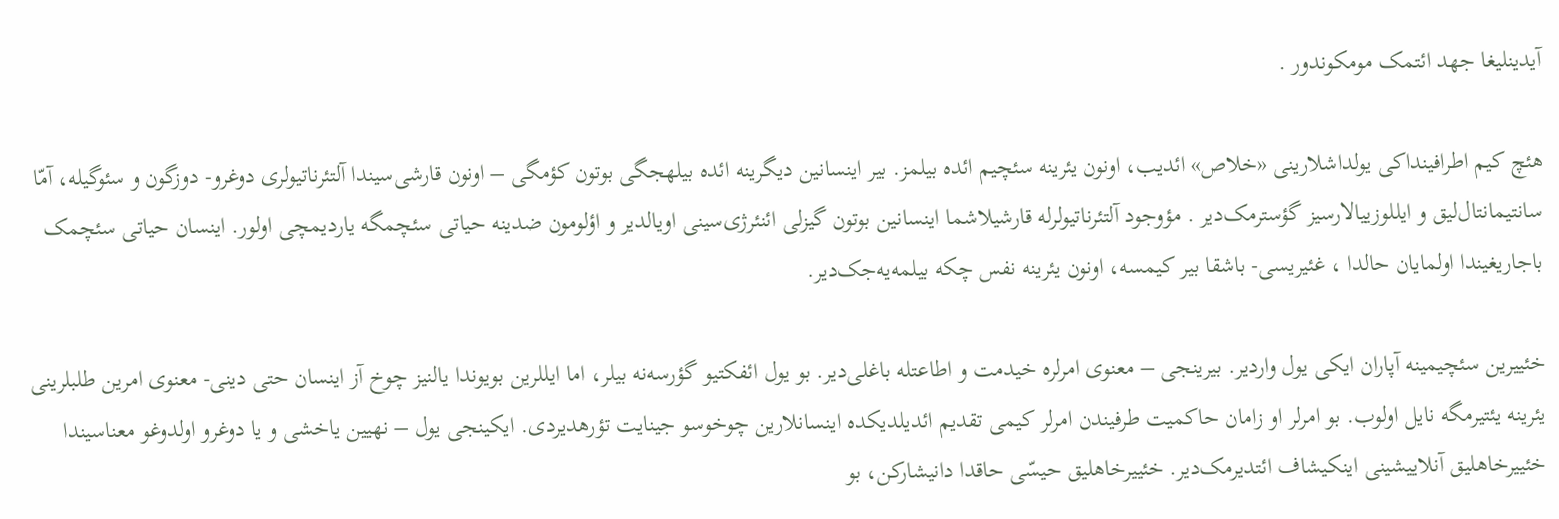آیدینلیغا جهد ائتمک مومکوندور .

هئچ کیم اطرافینداکی یولداشلارینی «خلاص» ائديب، اونون یئرینه سئچیم ائده بیلمز. بیر اینسانین دیگرینه ائده بیلهجگی بوتون کؤمگی – اونون قارشی‌سیندا آلتئرناتیولری دوغرو- دوزگون و سئوگیله، آمّا سانتیمانتال‌لیق و ایللوزییالارسیز گؤسترمک‌دیر . مؤوجود آلتئرناتیولرله قارشیلاشما اینسانین بوتون گیزلی ائنئرژی‌سینی اویالدیر و اؤلومون ضدینه حیاتی سئچمگه یاردیمچی اولور. اینسان حیاتی سئچمک باجاریغیندا اولمايان حالدا ، غئیريسی- باشقا بیر کيمسه، اونون یئرینه نفس چکه بیلمه‌یه‌جک‌دير.

خئییرین سئچیمینه آپاران ایکی یول واردیر. بیرینجی – معنوی امرلره خیدمت و اطاعتله باغلی‌دیر. بو یول ائفکتیو گؤرسه‌نه بیلر، اما ایللرين بويوندا یالنیز چوخ آز اینسان حتی دينی- معنوی امرین طلبلرینی یئرینه یئتیرمگه نایل اولوب. بو امرلر او زامان حاکمیت طرفیندن امرلر کیمی تقدیم ائدیلدیکده اینسانلارين چوخوسو جینایت تؤرهدیردی. ایکینجی یول – نهیین یاخشی و یا دوغرو اولدوغو معناسیندا خئییرخاهلیق آنلاییشینی اینکیشاف ائتدیرمک‌دیر. خئییرخاهلیق حيسّی حاقدا دانیشارکن، بو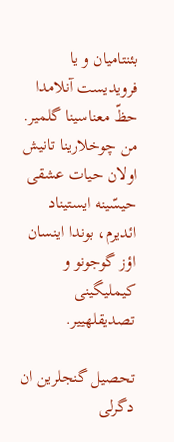بئنتامیان و یا فرویدیست آنلامدا حظّ معناسینا گلمیر. من چوخلارینا تانیش اولان حیات عشقی حيسّینه ایستیناد ائدیر‌م، بوندا اینسان اؤز گوجونو و کیملیگینی تصدیقلهییر.

تحصیل گنجلرین ان دگرلی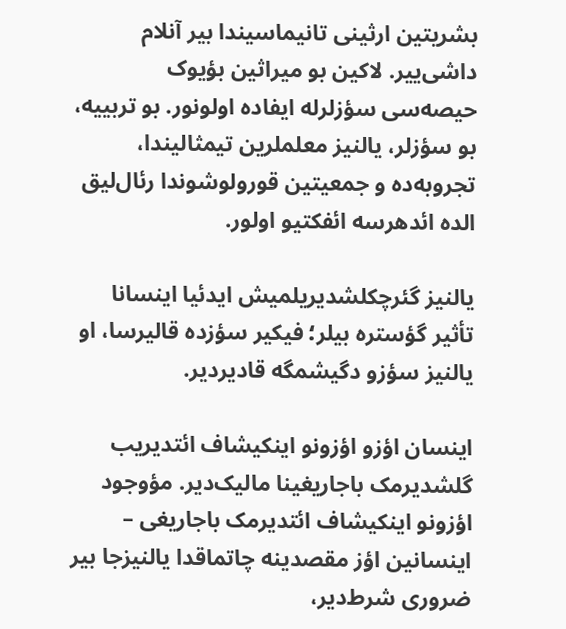بشریتین ارثینی تانیماسیندا بیر آنلام داشی‌ییر. لاکین بو میراثین بؤیوک حیصه‌سی سؤزلرله ایفاده اولونور. بو تربییه، بو سؤزلر، يالنيز معلملرین تیمثالیندا، تجروبه‌ده و جمعیتین قورولوشوندا رئال‌لیق الده ائد‌هرسه ائفکتيو اولور.

یالنیز گئرچکلشدیریلمیش ایدئیا اینسانا تأثیر گؤستره بیلر؛ فیکیر سؤزده قالیرسا، او یالنیز سؤزو دگیشمگه قادیردیر.

اینسان اؤزو اؤزونو اینکیشاف ائتدیريب گلشديرمک باجاریغینا مالیک‌دیر. مؤوجود اؤزونو اینکیشاف ائتدیرمک باجاریغی – اینسانین اؤز مقصدینه چاتماقدا یالنیزجا بیر ضروری شرط‌‌دیر،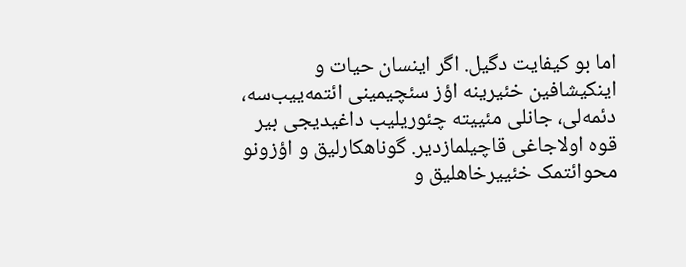اما بو کیفایت دگيل. اگر اینسان حیات و اینکیشافین خئیرینه اؤز سئچیمینی ائتمه‌ییب‌سه، دئمه‌لی، جانلی مئییته چئوریليب داغیدیجی بیر قوه اولاجاغی قاچیلمازدیر. گوناهکارلیق و اؤزونو محوائتمک خئییرخاهلیق و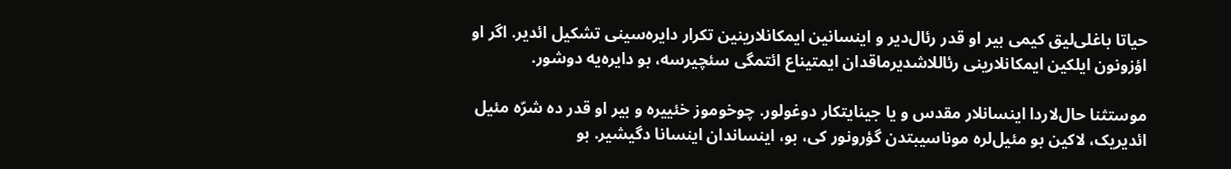حیاتا باغلی‌لیق کیمی بیر او قدر رئال‌دیر و اینسانین ایمکانلارینین تکرار دایره‌سینی تشکیل ائدیر. اگر او اؤزونون ایلکین ایمکانلارینی رئاللاشدیرماقدان ایمتیناع ائتمگی سئچیرسه، بو دایره‌یه دوشور.

موستثنا حال‌لاردا اینسانلار مقدس و یا جینایتکار دوغولور. چوخوموز خئییره و بیر او قدر ده شرّه مئیل ائدیریک، لاکین بو مئیل‌لره موناسیبتدن گؤرونور کی، بو، اینساندان اینسانا دگیشیر. بو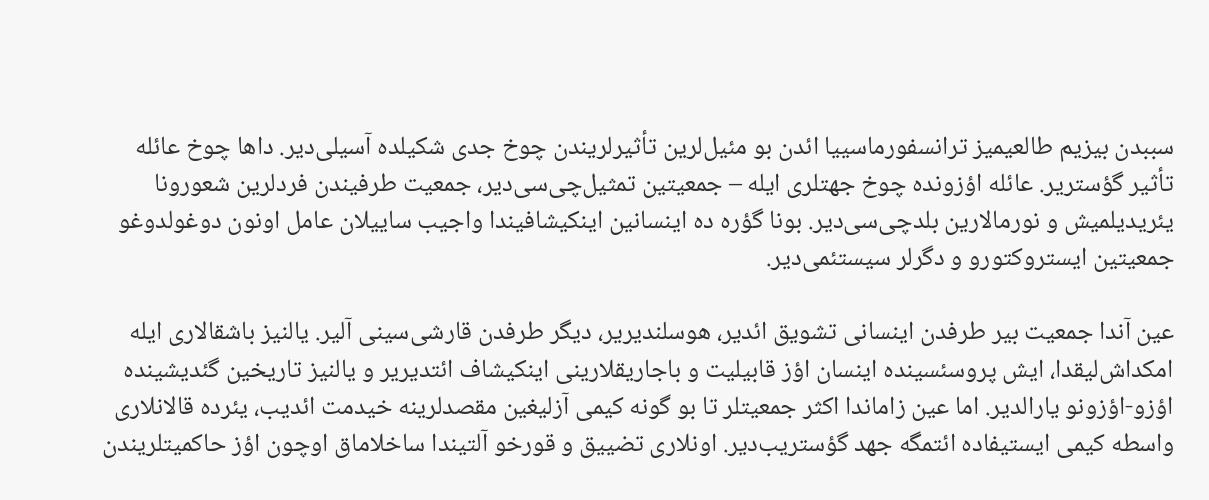سببدن بیزیم طالعيمیز ترانسفورماسییا ائد‌ن بو مئیل‌لرین تأثیرلریندن چوخ جدی شکیلده آسیلی‌دیر. داها چوخ عائله تأثیر گؤستریر. عائله اؤزونده چوخ جهتلری ایله – جمعیتین تمثیل‌چی‌سی‌دیر، جمعیت طرفیندن فردلرین شعورونا یئریدیلمیش‌ و نورمالارین بلدچی‌سی‌دیر. بونا گؤره ده اینسانین اینکیشافیندا واجیب ساییلان عامل اونون دوغولدوغو جمعیتین ایستروکتورو و دگرلر سیستئمی‌دیر.

عین آندا جمعیت بیر طرفدن اينسانی تشویق ائدیر، هوسلندیریر، دیگر طرفدن قارشی‌سینی آلیر. یالنیز باشقالاری ایله امکداش‌ليقدا، ایش پروسئسینده اینسان اؤز قابیلیت و باجاریقلارینی اینکیشاف ائتدیریر و یالنیز تاریخین گئدیشینده اؤزو-اؤزونو یارالدیر. اما عین زاماندا اکثر جمعیتلر تا بو گونه کیمی آزلیغین مقصدلرینه خیدمت ائدیب، یئرده قالانلاری واسطه کیمی ایستیفاده ائتمگه جهد گؤستریب‌دير. اونلاری تضییق و قورخو آلتیندا ساخلاماق اوچون اؤز حاکمیتلریندن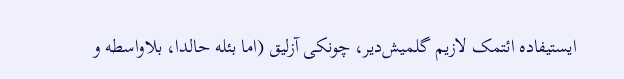ایستیفاده ائتمک لازیم گلمیش‌دیر، چونکی آزلیق (اما بئله حالدا، بلاواسطه و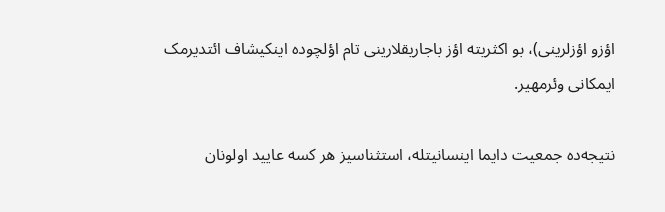اؤزو اؤزلرینی)، بو اکثریته اؤز باجاریقلارینی تام اؤلچوده اینکیشاف ائتدیرمک ایمکانی وئرمهیر.

نتیجه‌ده جمعیت دایما اینسانیتله، استثناسیز هر کسه عایید اولونان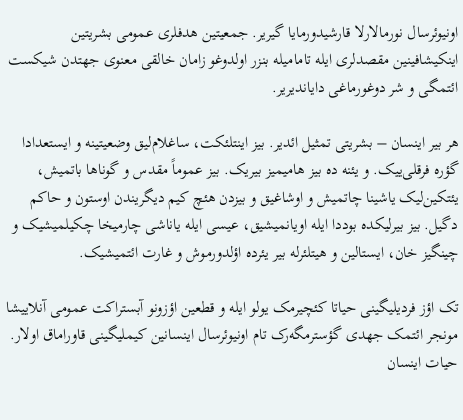اونیوئرسال نورمالارلا قارشیدورمایا گیریر. جمعیتین هدفلری عمومی بشریتین اینکیشافینین مقصدلری ایله تامامیله بنزر اولدوغو زامان خالقی معنوی جهتدن شیکست ائتمگی و شر دوغورماغی دایاندیریر.

هر بیر اینسان – بشریتی تمثیل ائدیر. بیز اینتلئکت، ساغلام‌لیق وضعیتینه و ایستعدادا گؤره فرقلی‌يیک. و یئنه ده بیز هامیمیز بیریک. بیز عموماً مقدس و گوناها باتمیش، یئتکین‌لیک یاشینا چاتمیش و اوشاغیق و بیزدن هئچ کیم دیگریندن اوستون و حاکم دگيل. بیز بیرلیکده بوددا ایله اویانمیشیق، عیسی ایله یاناشی چارمیخا چکیلمیشیک و چینگیز خان، ایستالین و هیتلئرله بیر یئرده اؤلدورموش و غارت ائتمیشیک.

تک اؤز فردیلیگینی حیاتا کئچیرمک یولو ایله و قطعين اؤزونو آبستراکت عمومی آنلاییشا مونجر ائتمک جهدی گؤسترمگه‌رک تام اونیوئرسال اینسانین کیملیگینی قاوراماق اولار. حیات اینسان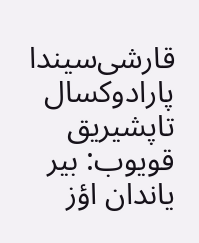قارشی‌سیندا پارادوکسال تاپشیریق قویوب: بیر یاندان اؤز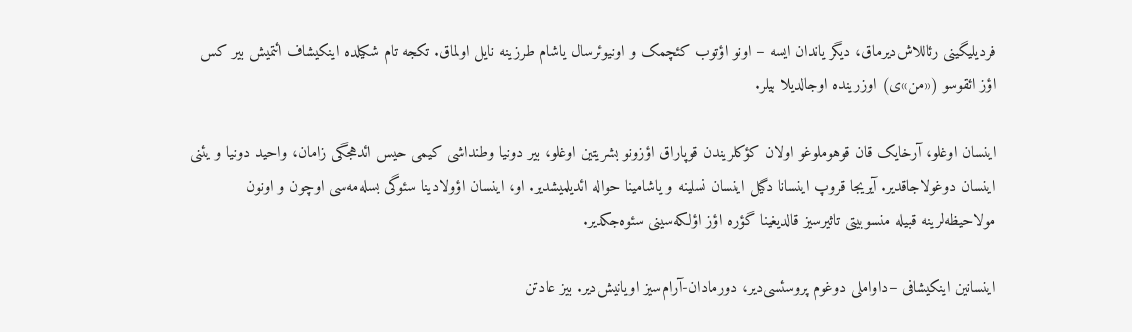فردیلیگینی رئاللاش‌دیرماق، دیگر یاندان ایسه – اونو اؤتوب کئچمک و اونیوئرسال یاشام طرزینه نایل اولماق. تکجه تام شکیلده اینکیشاف ائتمیش بير کس اؤز ائقوسو («من»ی) اوزرینده اوجالدیلا بیلر.

اينسان اوغلو، آرخایک قان قوهوملوغو اولان کؤکلریندن قوپاراق اؤزونو بشریتین اوغلو، بیر دونیا وطنداشی کیمی حيس ائد‌هجگی زامان، واحيد دونيا و يئنی اينسان دوغولاجاقدير. آیریجا قروپ اینسانا دگيل اینسان نسلینه و یاشامینا حواله ائديلميشدير. او، اینسان اؤولادینا سئوگی بسله‌مه‌سی اوچون و اونون مولاحيظه‌لرینه قبیله منسوبیتی تاثیرسیز قالديغينا گؤره اؤز اؤلکه‌سينی سئوه‌جکدير.

اینسانین اینکیشافی –داواملی دوغوم پروسئسی‌دیر، دورمادان-آرام‌سیز اویانیش‌دیر. بیز عادتن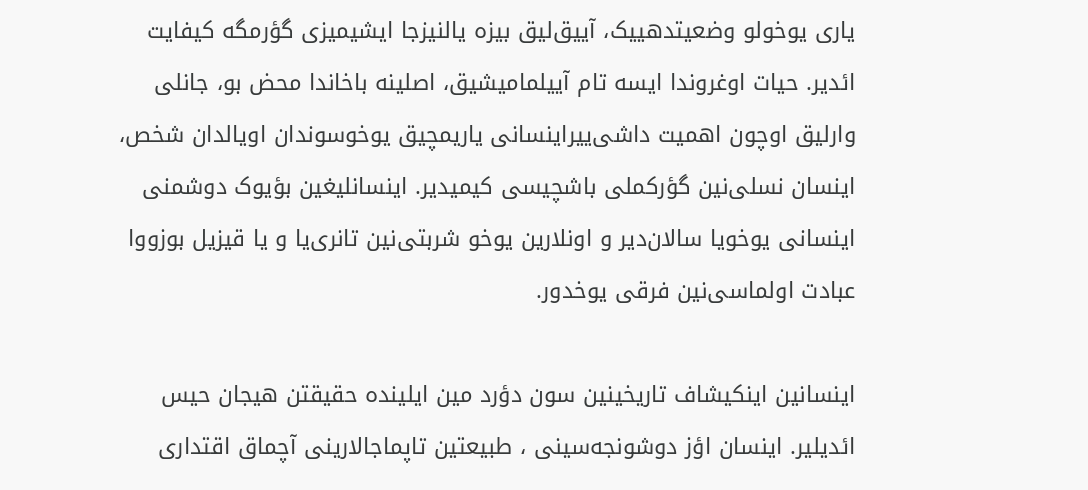یاری یوخولو وضعيتدهییک، آییق‌لیق بیزه یالنیزجا ایشیمیزی گؤرمگه کیفایت ائدیر. حیات اوغروندا ایسه تام آییلمامیشیق، اصلینه باخاندا محض بو، جانلی وارلیق اوچون اهمیت داشی‌ییراینسانی یاریمچیق یوخوسوندان اويالدان شخص، اينسان نسلی‌نين گؤرکملی باشچيسی کيمیدير. اینسانلیغین بؤیوک دوشمنی اینسانی یوخویا سالان‌دیر و اونلارین یوخو شربتی‌نین تانری‌یا و یا قیزیل بوزووا عبادت اولماسی‌نین فرقی یوخدور.

اینسانین اینکیشاف تاریخینین سون دؤرد مین ایلینده حقیقتن هیجان حيس ائدیلیر. اینسان اؤز دوشونجه‌سینی ، طبیعتین تاپماجالارینی آچماق اقتداری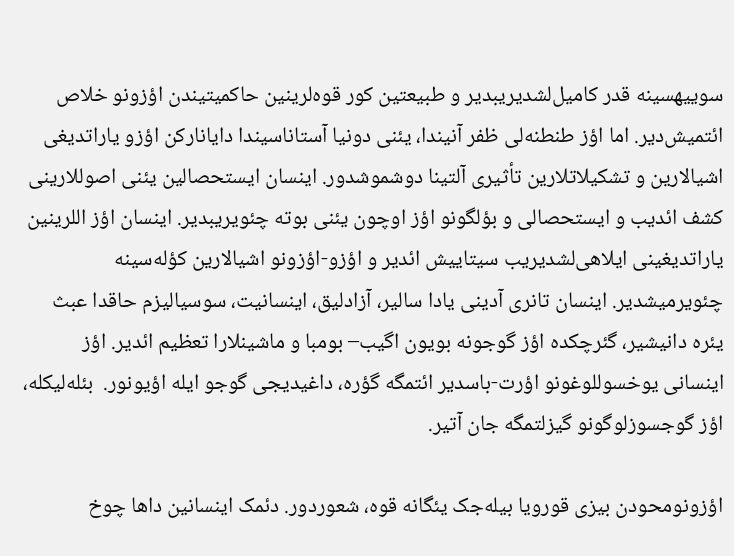سوييهسينه قدر کامیل‌لشدیریبدير و طبیعتین کور قوه‌لرینین حاکمیتیندن اؤزونو خلاص ائتمیش‌دیر. اما اؤز طنطنه‌لی ظفر آنیندا، یئنی دونیا آستاناسیندا دایانارکن اؤزو یاراتدیغی اشیالارین و تشکیلاتلارین تأثیری آلتینا دوشموشدور. اینسان ایستحصالین یئنی اصوللارینی کشف ائدیب و ایستحصالی و بؤلگونو اؤز اوچون یئنی بوته چئویریبدير. اینسان اؤز اللرینین یاراتدیغینی ایلاهی‌لشدیریب سیتاییش ائدیر و اؤزو-اؤزونو اشیالارین کؤله‌سینه چئویرميشدير. اینسان تانری آدینی یادا سالیر، آزادلیق، اینسانیت، سوسیالیزم حاقدا عبث یئره دانیشیر، گئرچکده اؤز گوجونه بويون اگيب– بومبا و ماشینلارا تعظیم ائدیر. اؤز اینسانی یوخسوللوغونو اؤرت-باسدیر ائتمگه گؤره، داغیدیجی گوجو ایله اؤیونور.  بئله‌لیکله، اؤز گوجسوزلوگونو گیزلتمگه جان آتير.

اؤزونومحودن بیزی قورویا بیله‌جک یئگانه قوه، شعوردور. دئمک اینسانین داها چوخ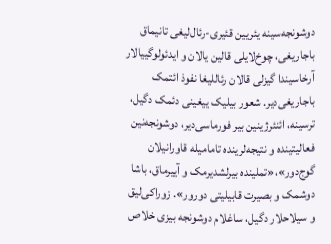دوشونجه‌سینه یئريين قئیری-رئال‌لیغی تانیماق باجاریغی، چوخ‌لايلی قالین یالان و ایدئولوگییالار آرخاسیندا گیزلی قالان رئاللیغا نفوذ ائتمک باجاریغی‌دیر. شعور بیلیک ییغینی دئمک دگيل، ترسینه، ائنئرژینین بیر فورماسی‌دیر، دوشونجه‌نین فعالیتینده و نتیجه‌لرینده تامامیله قاورانیلان گوج‌دور»،«تملینده بیرلشدیرمک و آییرماق، باشا دوشمک و بصیرت قابیلیتی دورور». زوراکی‌لیق و سيلاحلار دگيل، ساغلام دوشونجه بیزی خلاص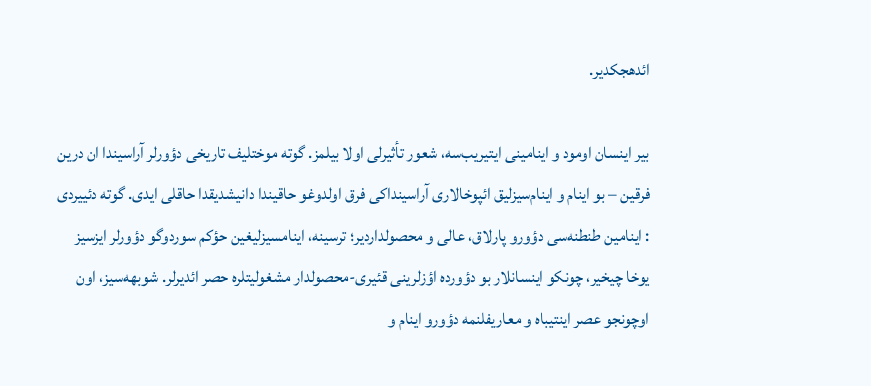ائد‌هجکدير.

بیر اینسان اومود و اینامینی ایتیریب‌سه، شعور تأثیرلی اولا بیلمز. گوته موختلیف تاریخی دؤورلر آراسیندا ان درین فرقین – بو اینام و اینام‌سیزلیق ائپوخالاری آراسینداکی فرق اولدوغو حاقیندا دانیشدیقدا حاقلی ایدی. گوته دئییردی : اینامین طنطنه‌سی دؤورو پارلاق، عالی و محصولداردیر؛ ترسینه، اینامسیزلیغین حؤکم سوردوگو دؤورلر ایزسیز یوخا چیخیر، چونکو اینسانلار بو دؤورده اؤزلرینی قئیری-محصولدار مشغولیتلره حصر ائدیرلر. شوبهه‌سیز، اون اوچونجو عصر اینتیباه و معاریفلنمه دؤورو اینام و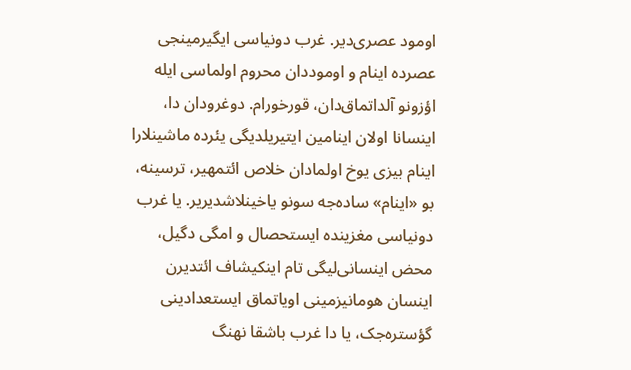اومود عصری‌دیر. غرب دونیاسی ایگیرمینجی عصرده اینام و اوموددان محروم اولماسی ایله اؤزونو آلداتماق‌دان، قورخورام. دوغرودان دا، اینسانا اولان اینامین ایتیریلدیگی یئرده ماشینلارا اینام بیزی یوخ اولمادان خلاص ائتمهیر، ترسینه، بو «اینام» ساده‌جه سونو یاخینلاشدیریر. یا غرب دونیاسی مغزینده ایستحصال و امگی دگيل، محض اینسانی‌لیگی تام اینکیشاف ائتدیر‌ن اینسان هومانیزمینی اویاتماق ایستعدادینی گؤستره‌جک، یا دا غرب باشقا نهنگ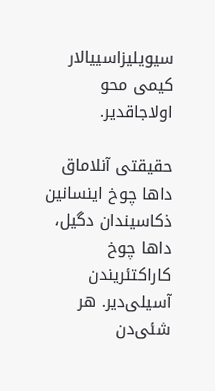سیویلیزاسییالار کیمی محو اولاجاقدير.

حقیقتی آنلاماق داها چوخ اینسانین ذکاسیندان دگيل، داها چوخ کاراکتئریندن آسیلی‌دیر. هر شئی‌دن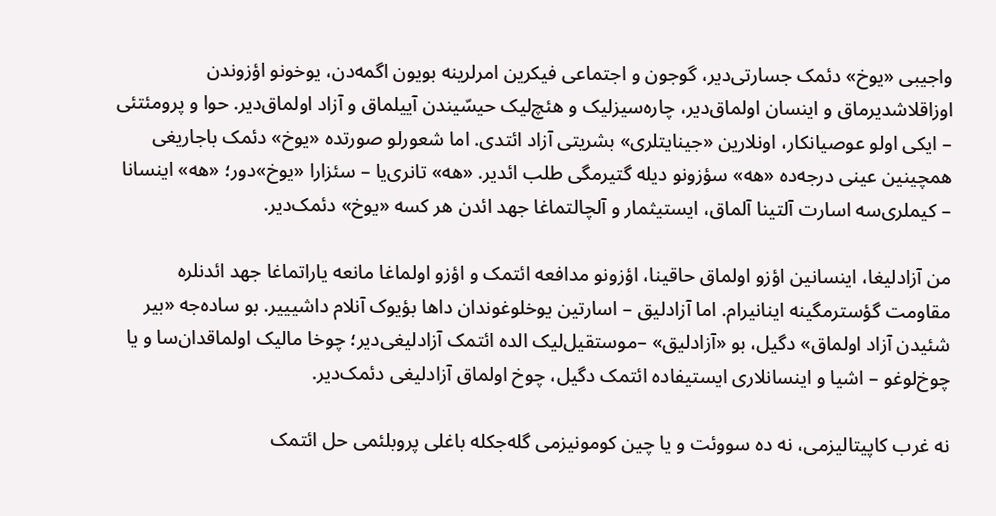واجیبی «یوخ» دئمک جسارتی‌دیر، گوجون و اجتماعی فیکرین امرلرینه بویون اگمه‌دن، یوخونو اؤزوندن اوزاقلاشدیرماق و اینسان اولماق‌دیر، چاره‌سیزلیک و هئچ‌لیک حيسّیندن آییلماق و آزاد اولماق‌دیر. حوا و پرومئتئی – ایکی اولو عوصیانکار، اونلارین «جینایتلری» بشریتی آزاد ائتدی. اما شعورلو صورتده «یوخ» دئمک باجاریغی همچینین عینی درجه‌ده «هه» سؤزونو دیله گتیرمگی طلب ائدیر. «هه» تانری‌یا – سئزارا «یوخ»دور؛ «هه» اینسانا – کیملری‌سه اسارت آلتینا آلماق، ایستیثمار و آلچالتماغا جهد ائد‌ن هر کسه «یوخ» دئمک‌دیر.

من آزادلیغا، اینسانین اؤزو اولماق حاقینا، اؤزونو مدافعه ائتمک و اؤزو اولماغا مانعه یاراتماغا جهد ائد‌نلره مقاومت گؤسترمگینه اینانیرام. اما آزادلیق – اسارتین یوخلوغوندان داها بؤیوک آنلام داشیییر. بو ساده‌جه «بیر شئیدن آزاد اولماق» دگيل، بو «آزادلیق» –موستقیل‌لیک الده ائتمک آزادلیغی‌دير؛ چوخا مالیک اولماقدان‌سا و یا چوخ‌لوغو – اشیا و اینسانلاری ایستیفاده ائتمک دگيل، چوخ اولماق آزادلیغی دئمک‌دیر.

نه غرب کاپیتالیزمی، نه ده سووئت و یا چین کومونیزمی گله‌جکله باغلی پروبلئمی حل ائتمک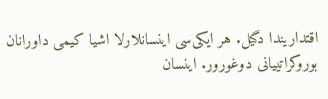اقتداریندا دگيل. هر ایکی‌سی اینسانلارلا اشیا کیمی داورانان بوروکراتییانی دوغورور. اینسان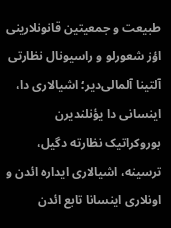طبیعت و جمعیتین قانونلارینی اؤز شعورلو و راسیونال نظارتی آلتینا آلمالی‌دیر؛ اشیالاری دا، اینسانی دا یؤنلندیرن بوروکراتیک نظارته دگيل، ترسینه، اشیالاری ایداره ائد‌ن و اونلاری اینسانا تابع ائد‌ن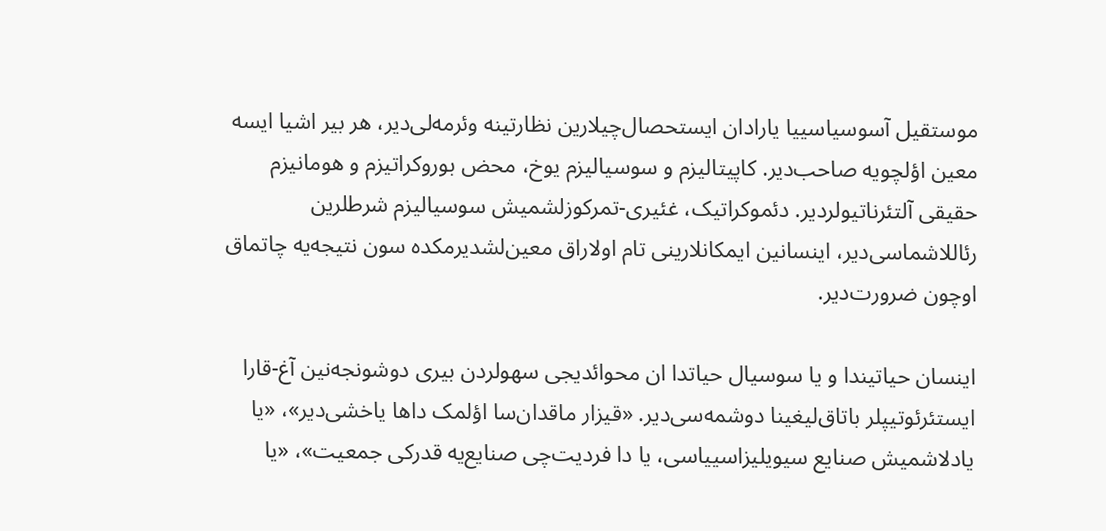موستقیل آسوسیاسییا یارادان ایستحصال‌چیلارین نظارتینه وئرمه‌لی‌دیر، هر بیر اشیا ایسه معین اؤلچویه صاحب‌دیر. کاپیتالیزم و سوسیالیزم یوخ، محض بوروکراتیزم و هومانیزم حقیقی آلتئرناتیولردیر. دئموکراتیک، غئیری-تمرکوزلشمیش سوسیالیزم شرطلرین رئاللاشماسی‌دیر، اینسانین ایمکانلارینی تام اولاراق معین‌لشدیرمکده سون نتیجه‌یه چاتماق اوچون ضرورت‌دیر.

اینسان حیاتیندا و یا سوسیال حیاتدا ان محوائدیجی سهولردن بیری دوشونجه‌نین آغ-قارا ایستئرئوتیپلر باتاق‌لیغینا دوشمه‌سی‌دیر. «قیزار ماقدان‌سا اؤلمک داها یاخشی‌دیر»، «یا یادلاشمیش صنایع سیویلیزاسییاسی، یا دا فردیت‌چی صنایع‌یه قدرکی جمعیت»، «یا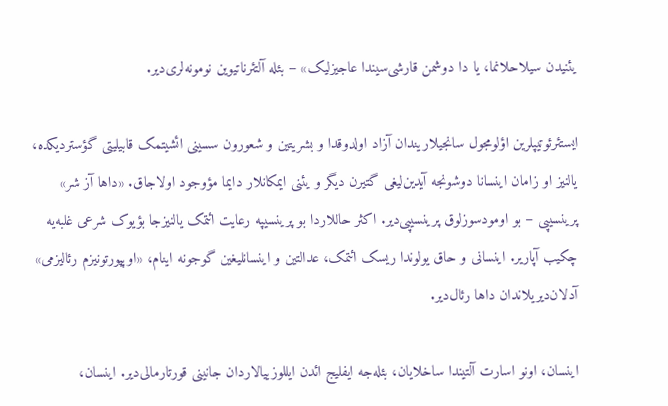يئنيدن سيلاحلانما، یا دا دوشمن قارشی‌سیندا عاجیزلیک» – بئله آلتئرناتیوین نومونه‌لری‌دیر.

ایستئرئوتیپلرین اؤلومجول سانجیلاریندان آزاد اولدوقدا و بشریتین و شعورون سسینی ائشیتمک قابیلیتی گؤستردیکده، یالنیز او زامان اینسانا دوشونجه آیدین‌لیغی گتیرن دیگر و یئنی ایمکانلار دایما مؤوجود اولاجاق. «داها آز شر» پرینسیپی – بو اومودسوزلوق پرینسیپی‌دیر. اکثر حاللاردا بو پرینسیپه رعایت ائتمک یالنیزجا بؤیوک شرعی غلبه‌یه چکیب آپاریر. اینسانی و حاق یولوندا ریسک ائتمک، عدالتین و اینسانلیغین گوجونه اینام، «اوپپورتونیزم رئالیزمی» آدلان‌دیریلاندان داها رئال‌دیر.

اینسان، اونو اسارت آلتیندا ساخلایان، بئله‌جه ایفلیج ائد‌ن ایللوزییالاردان جانینی قورتارمالی‌دیر. اينسان،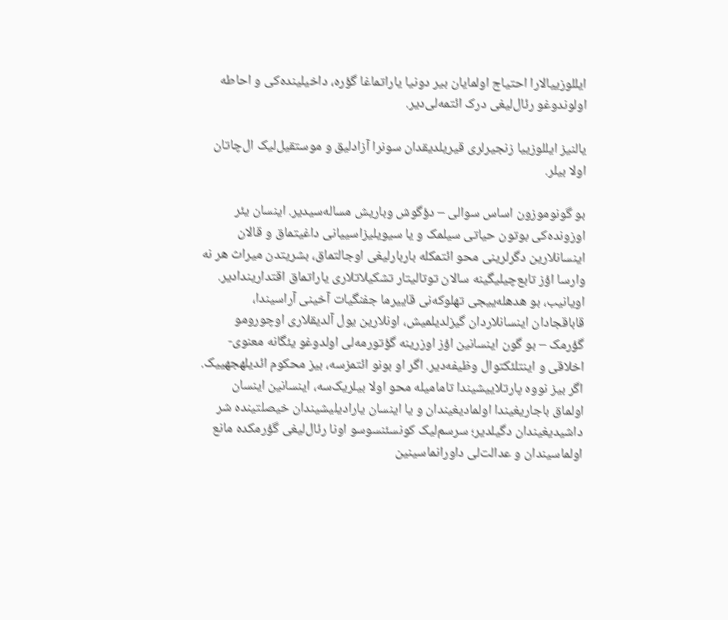ایللوزییالارا احتیاج اولمايان بیر دونیا یاراتماغا گؤره، داخیلینده‌کی و احاطه اولوندوغو رئال‌لیغی درک ائتمه‌لی‌دیر.

یالنیز ایللوزییا زنجیرلری قیریلدیقدان سونرا آزادلیق و موستقیل‌لیک ال‌چاتان اولا بیلر.

بو گونوموزون اساس سوالی – دؤگوش وباريش مساله‌سیدير. اینسان یئر اوزونده‌کی بوتون حیاتی سیلمک و یا سیویلیزاسییانی داغیتماق و قالان اینسانلارین دگرلرینی محو ائتمکله باربارلیغی اوجالتماق، بشریتدن میراث هر نه وارسا اؤز تابع‌چیلیگینه سالان توتالیتار تشکیلاتلاری یاراتماق اقتداریندادیر. اویانیب، بو هدهله‌ییجی تهلوکه‌نی قاييرما جفنگیات آخینی آراسیندا، قاباقجادان اینسانلاردان گیزلدیلمیش، اونلارین یول آلدیقلاری اوچورومو گؤرمک – بو گون اینسانین اؤز اوزرینه گؤتورمه‌لی اولدوغو یئگانه معنوی-اخلاقی و اینتلئکتوال وظيفه‌دیر. اگر او بونو ائتمزسه، بیز محکوم ائدیلهجهییک. اگر بیز نووه پارتلاییشیندا تامامیله محو اولا بیلریک‌سه، اینسانين اینسان اولماق باجاریغیندا اولماديغيندان و یا اینسان یارادیلیشیندان خیصلتینده شر داشیديغيندان دگيلدير؛ سرسم‌لیک کونسئنسوسو اونا رئال‌لیغی گؤرمکده مانع اولماسيندان و عدالت‌لی داورانماسینین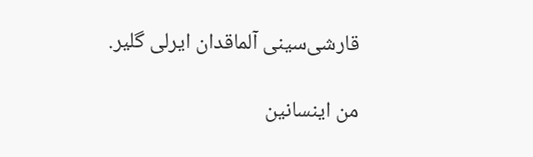قارشی‌سینی آلماقدان ايرلی گلير.

من اینسانین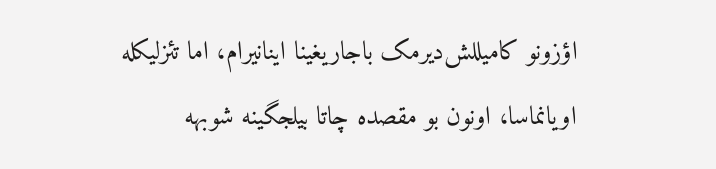اؤزونو کامیللش‌دیرمک باجاریغینا اینانیرام، اما تئزلیکله اویانماسا، اونون بو مقصده چاتا بیلجگینه شوبهه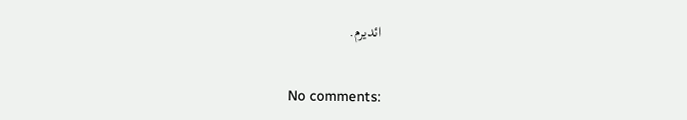ائدیرم.


No comments: